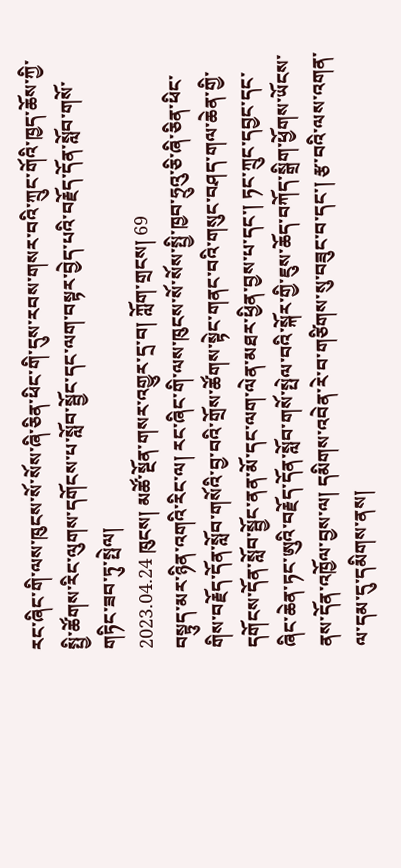རང་ཞིང་གི་ལས་ཁུངས་སོ་སོས་ཞི་ཅིན་ཕིང་གི་དུས་རབས་གསར་བའི་ཀྲུང་གོའི་ཁྱད་ཆོས་ཀྱི་སྤྱི་ཚོགས་རིང་ལུགས་དགོངས་པ་སློབ་སྦྱོང་དང་ལག་བསྟར་བྱེད་པའི་བརྗོད་དོན་སློབ་གསོ་གཏིང་ཟབ་ཏུ་སྤེལ།
2023.04.24 ཁུངས། མཚོ་སྔོན་གསར་འགྱུར་དྲ་བ། ཀློག་གྲངས། 69
བསྟུད་མར་ཉིན་འགའི་རིང་ལ། རང་ཞིང་གི་ལས་ཁུངས་སོ་སོས་སྤྱི་ཁྱབ་ཧྲུའུ་ཅི་ཞི་ཅིན་ཕིང་གིས་བརྗོད་དོན་སློབ་གསོའི་བྱ་བའི་གྲོས་ཚོགས་སྟེང་གནང་བའི་གསུང་བཤད་གལ་ཆེན་གྱི་དགོངས་དོན་སློབ་སྦྱོང་ནན་མོ་དང་ལག་ལེན་མཐར་ཕྱིན་བྱས་པ་དང་། ཏང་ཀྲུང་དབྱང་དང་ཞིང་ཆེན་ཏང་ཨུའི་བརྗོད་དོན་སློབ་གསོ་སྤེལ་བའི་སྐོར་གྱི་ཇུས་ཆོད་བཀོད་སྒྲིག་ཕྱོགས་ཡོངས་ནས་དོན་འཁྱོལ་བྱས་ལ། དམིགས་འབེན་རེ་བ་གཙིགས་སུ་བཟུང་བ་དང་། རྩ་བའི་ལས་འགན་ལ་དམ་དུ་དམིགས་ནས།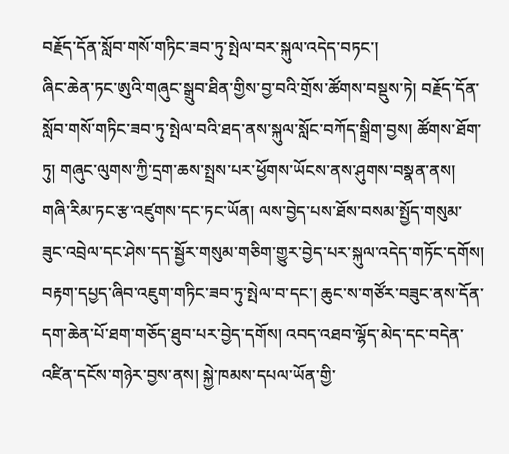བརྗོད་དོན་སློབ་གསོ་གཏིང་ཟབ་ཏུ་སྤེལ་བར་སྐུལ་འདེད་བཏང་།
ཞིང་ཆེན་ཏང་ཨུའི་གཞུང་སྒྲུབ་ཐིན་གྱིས་བྱ་བའི་གྲོས་ཚོགས་བསྡུས་ཏེ། བརྗོད་དོན་སློབ་གསོ་གཏིང་ཟབ་ཏུ་སྤེལ་བའི་ཐད་ནས་སྐུལ་སློང་བཀོད་སྒྲིག་བྱས། ཚོགས་ཐོག་ཏུ། གཞུང་ལུགས་ཀྱི་དྲག་ཆས་སྤྲས་པར་ཕྱོགས་ཡོངས་ནས་ཤུགས་བསྣན་ནས།  གཞི་རིམ་ཏང་རྩ་འཛུགས་དང་ཏང་ཡོན། ལས་བྱེད་པས་ཐོས་བསམ་སྤྱོད་གསུམ་ཟུང་འབྲེལ་དང་ཤེས་དད་སྦྱོར་གསུམ་གཅིག་གྱུར་བྱེད་པར་སྐུལ་འདེད་གཏོང་དགོས། བརྟག་དཔྱད་ཞིབ་འཇུག་གཏིང་ཟབ་ཏུ་སྤེལ་བ་དང་། ཆུང་ས་གཙོར་བཟུང་ནས་དོན་དག་ཆེན་པོ་ཐག་གཅོད་ཐུབ་པར་བྱེད་དགོས། འབད་འཐབ་ལྷོད་མེད་དང་བདེན་འཛིན་དངོས་གཉེར་བྱས་ནས། སྐྱེ་ཁམས་དཔལ་ཡོན་གྱི་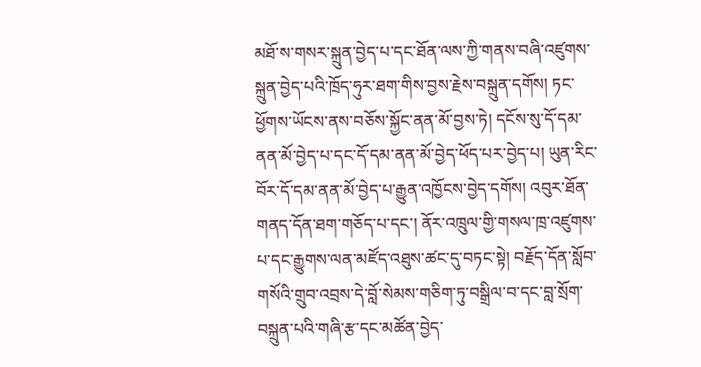མཐོ་ས་གསར་སྐྲུན་བྱེད་པ་དང་ཐོན་ལས་ཀྱི་གནས་བཞི་འཛུགས་སྐྲུན་བྱེད་པའི་ཁྲོད་ཧུར་ཐག་གིས་བྱས་རྗེས་བསྐྲུན་དགོས། ཏང་ཕྱོགས་ཡོངས་ནས་བཅོས་སྐྱོང་ནན་མོ་བྱས་ཏེ། དངོས་སུ་དོ་དམ་ནན་མོ་བྱེད་པ་དང་དོ་དམ་ནན་མོ་བྱེད་ཕོད་པར་བྱེད་པ། ཡུན་རིང་བོར་དོ་དམ་ནན་མོ་བྱེད་པ་རྒྱུན་འཁྱོངས་བྱེད་དགོས། འབུར་ཐོན་གནད་དོན་ཐག་གཅོད་པ་དང་། ནོར་འཁྲུལ་གྱི་གསལ་ཁྲ་འཛུགས་པ་དང་རྒྱུགས་ལན་མཛོད་འཐུས་ཚང་དུ་བཏང་སྟེ། བརྗོད་དོན་སློབ་གསོའི་གྲུབ་འབྲས་དེ་བློ་སེམས་གཅིག་ཏུ་བསྒྲིལ་བ་དང་བླ་སྲོག་བསྐྲུན་པའི་གཞི་རྩ་དང་མཚོན་བྱེད་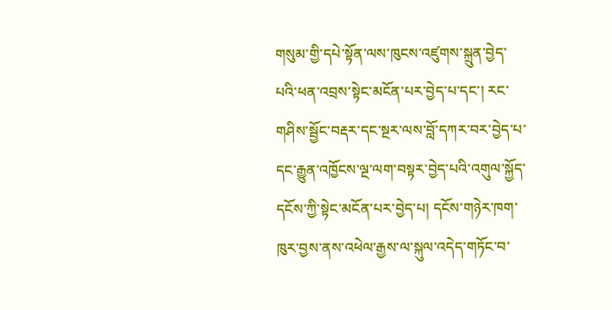གསུམ་གྱི་དཔེ་སྟོན་ལས་ཁུངས་འཛུགས་སྐྲུན་བྱེད་པའི་ཕན་འབྲས་སྟེང་མངོན་པར་བྱེད་པ་དང་། རང་གཤིས་སྦྱོང་བརྡར་དང་སྔར་ལས་བློ་དཀར་བར་བྱེད་པ་དང་རྒྱུན་འཁྱོངས་ལྔ་ལག་བསྟར་བྱེད་པའི་འགུལ་སྐྱོད་དངོས་ཀྱི་སྟེང་མངོན་པར་བྱེད་པ། དངོས་གཉེར་ཁག་ཁུར་བྱས་ནས་འཕེལ་རྒྱས་ལ་སྐུལ་འདེད་གཏོང་བ་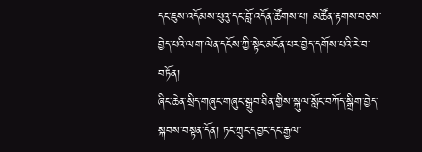དང་ཇུས་འདོམས་པུའུ་དང་བློ་འདོན་ཚོགས་པ། མཚོན་རྟགས་བཅས་བྱེད་པའི་ལག་ལེན་དངོས་ཀྱི་སྟེང་མངོན་པར་བྱེད་དགོས་པའི་རེ་བ་བཏོན།
ཞིང་ཆེན་སྲིད་གཞུང་གཞུང་སྒྲུབ་ཐིན་གྱིས་སྐུལ་སློང་བཀོད་སྒྲིག་བྱེད་སྐབས་བསྟན་དོན། ཏང་ཀྲུང་དབྱང་དང་རྒྱལ་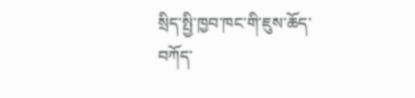སྲིད་སྤྱི་ཁྱབ་ཁང་གི་ཇུས་ཆོད་བཀོད་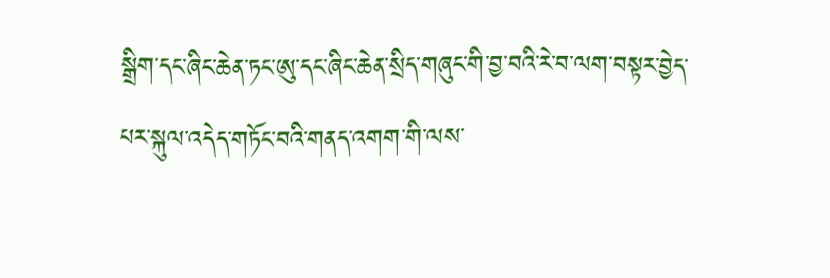སྒྲིག་དང་ཞིང་ཆེན་ཏང་ཨུ་དང་ཞིང་ཆེན་སྲིད་གཞུང་གི་བྱ་བའི་རེ་བ་ལག་བསྟར་བྱེད་པར་སྐུལ་འདེད་གཏོང་བའི་གནད་འགག་གི་ལས་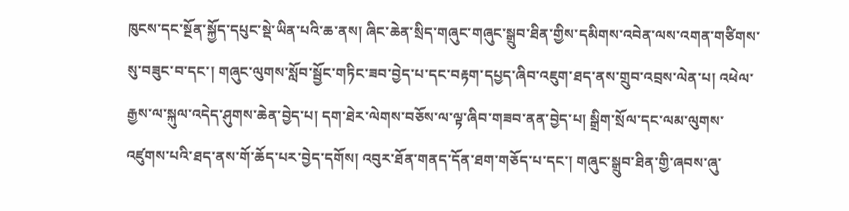ཁུངས་དང་སྔོན་སྐྱོད་དཔུང་སྡེ་ཡིན་པའི་ཆ་ནས། ཞིང་ཆེན་སྲིད་གཞུང་གཞུང་སྒྲུབ་ཐིན་གྱིས་དམིགས་འབེན་ལས་འགན་གཙིགས་སུ་བཟུང་བ་དང་། གཞུང་ལུགས་སློབ་སྦྱོང་གཏིང་ཟབ་བྱེད་པ་དང་བརྟག་དཔྱད་ཞིབ་འཇུག་ཐད་ནས་གྲུབ་འབྲས་ལེན་པ། འཕེལ་རྒྱས་ལ་སྐུལ་འདེད་ཤུགས་ཆེན་བྱེད་པ། དག་ཐེར་ལེགས་བཅོས་ལ་ལྟ་ཞིབ་གཟབ་ནན་བྱེད་པ། སྒྲིག་སྲོལ་དང་ལམ་ལུགས་འཛུགས་པའི་ཐད་ནས་གོ་ཆོད་པར་བྱེད་དགོས། འབུར་ཐོན་གནད་དོན་ཐག་གཅོད་པ་དང་། གཞུང་སྒྲུབ་ཐིན་གྱི་ཞབས་ཞུ་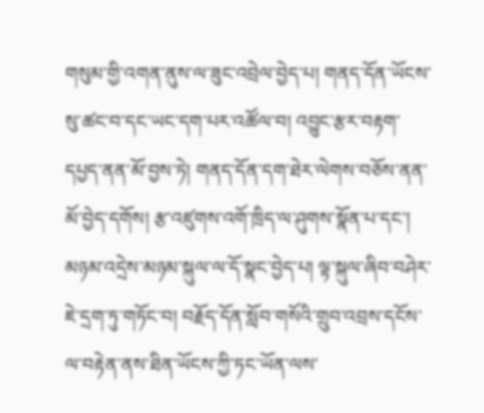གསུམ་གྱི་འགན་ནུས་ལ་ཟུང་འབྲེལ་བྱེད་པ། གནད་དོན་ཡོངས་སུ་ཚང་བ་དང་ཡང་དག་པར་འཚོལ་བ། འབྱུང་རྩར་བརྟག་དཔྱད་ནན་མོ་བྱས་ཏེ། གནད་དོན་དག་ཐེར་ལེགས་བཅོས་ནན་མོ་བྱེད་དགོས། རྩ་འཛུགས་འགོ་ཁྲིད་ལ་ཤུགས་སྣོན་པ་དང་། མཉམ་འདྲེས་མཉམ་སྐུལ་ལ་དོ་སྣང་བྱེད་པ། ལྟ་སྐུལ་ཞིབ་བཤེར་ཇེ་དྲག་ཏུ་གཏོང་བ། བརྗོད་དོན་སློབ་གསོའི་གྲུབ་འབྲས་དངོས་ལ་བརྟེན་ནས་ཐིན་ཡོངས་ཀྱི་ཏང་ཡོན་ལས་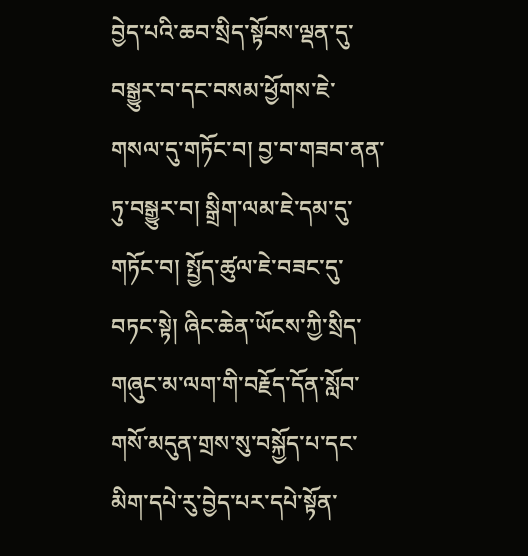བྱེད་པའི་ཆབ་སྲིད་སྟོབས་ལྡན་དུ་བསྒྱུར་བ་དང་བསམ་ཕྱོགས་ཇེ་གསལ་དུ་གཏོང་བ། བྱ་བ་གཟབ་ནན་ཏུ་བསྒྱུར་བ། སྒྲིག་ལམ་ཇེ་དམ་དུ་གཏོང་བ། སྤྱོད་ཚུལ་ཇེ་བཟང་དུ་བཏང་སྟེ། ཞིང་ཆེན་ཡོངས་ཀྱི་སྲིད་གཞུང་མ་ལག་གི་བརྗོད་དོན་སློབ་གསོ་མདུན་གྲས་སུ་བསྐྱོད་པ་དང་མིག་དཔེ་རུ་བྱེད་པར་དཔེ་སྟོན་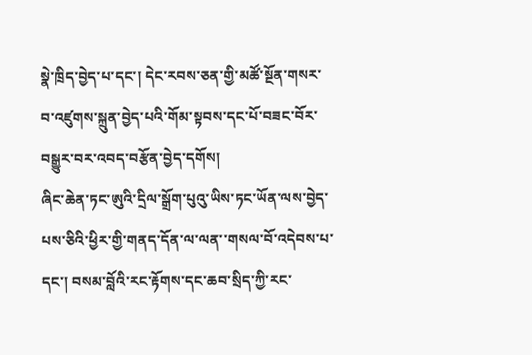སྣེ་ཁྲིད་བྱེད་པ་དང་། དེང་རབས་ཅན་གྱི་མཚོ་སྔོན་གསར་བ་འཛུགས་སྐྲུན་བྱེད་པའི་གོམ་སྟབས་དང་པོ་བཟང་བོར་བསྒྱུར་བར་འབད་བརྩོན་བྱེད་དགོས།
ཞིང་ཆེན་ཏང་ཨུའི་དྲིལ་སྒྲོག་པུའུ་ཡིས་ཏང་ཡོན་ལས་བྱེད་པས་ཅིའི་ཕྱིར་གྱི་གནད་དོན་ལ་ལན་་གསལ་བོ་འདེབས་པ་དང་། བསམ་བློའི་རང་རྟོགས་དང་ཆབ་སྲིད་ཀྱི་རང་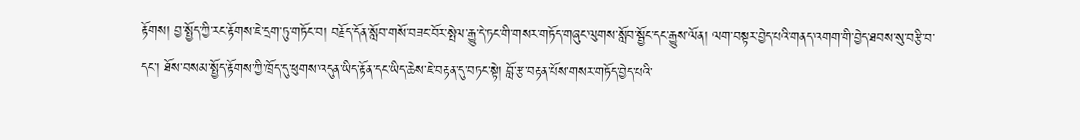རྟོགས། བྱ་སྤྱོད་ཀྱི་རང་རྟོགས་ཇེ་དྲག་ཏུ་གཏོང་བ། བརྗོད་དོན་སློབ་གསོ་བཟང་བོར་སྤེལ་རྒྱུ་དེ་ཏང་གི་གསར་གཏོད་གཞུང་ལུགས་སློབ་སྦྱོང་དང་རྒྱུས་ལོན། ལག་བསྟར་བྱེད་པའི་གནད་འགག་གི་བྱེད་ཐབས་སུ་བརྩི་བ་དང་། ཐོས་བསམ་སྤྱོད་རྟོགས་ཀྱི་ཁྲོད་དུ་ཕུགས་འདུན་ཡིད་རྟོན་དང་ཡིད་ཆེས་ཇེ་བརྟན་དུ་བཏང་སྟེ། བློ་རྩ་བརྟན་པོས་གསར་གཏོད་བྱེད་པའི་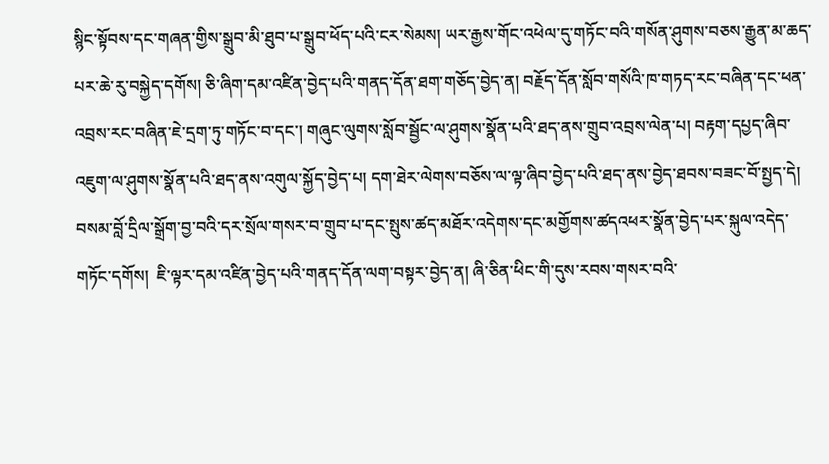སྙིང་སྟོབས་དང་གཞན་གྱིས་སྒྲུབ་མི་ཐུབ་པ་སྒྲུབ་ཕོད་པའི་ངར་སེམས། ཡར་རྒྱས་གོང་འཕེལ་དུ་གཏོང་བའི་གསོན་ཤུགས་བཅས་རྒྱུན་མ་ཆད་པར་ཆེ་རུ་བསྐྱེད་དགོས། ཅི་ཞིག་དམ་འཛིན་བྱེད་པའི་གནད་དོན་ཐག་གཅོད་བྱེད་ན། བརྗོད་དོན་སློབ་གསོའི་ཁ་གཏད་རང་བཞིན་དང་ཕན་འབྲས་རང་བཞིན་ཇེ་དྲག་ཏུ་གཏོང་བ་དང་། གཞུང་ལུགས་སློབ་སྦྱོང་ལ་ཤུགས་སྣོན་པའི་ཐད་ནས་གྲུབ་འབྲས་ལེན་པ། བརྟག་དཔྱད་ཞིབ་འཇུག་ལ་ཤུགས་སྣོན་པའི་ཐད་ནས་འགུལ་སྐྱོད་བྱེད་པ། དག་ཐེར་ལེགས་བཅོས་ལ་ལྟ་ཞིབ་བྱེད་པའི་ཐད་ནས་བྱེད་ཐབས་བཟང་བོ་སྤྱད་དེ། བསམ་བློ་དྲིལ་སྒྲོག་བྱ་བའི་དར་སྲོལ་གསར་བ་གྲུབ་པ་དང་སྤུས་ཚད་མཐོར་འདེགས་དང་མགྱོགས་ཚདའཕར་སྣོན་བྱེད་པར་སྐུལ་འདེད་གཏོང་དགོས།  ཇི་ལྟར་དམ་འཛིན་བྱེད་པའི་གནད་དོན་ལག་བསྟར་བྱེད་ན། ཞི་ཅིན་ཕིང་གི་དུས་རབས་གསར་བའི་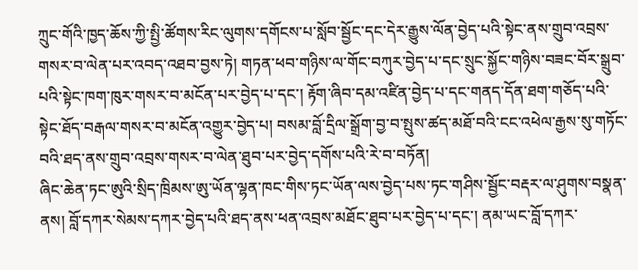ཀྲུང་གོའི་ཁྱད་ཆོས་ཀྱི་སྤྱི་ཚོགས་རིང་ལུགས་དགོངས་པ་སློབ་སྦྱོང་དང་དེར་རྒྱུས་ལོན་བྱེད་པའི་སྟེང་ནས་གྲུབ་འབྲས་གསར་བ་ལེན་པར་འབད་འཐབ་བྱས་ཏེ། གཏན་ཕབ་གཉིས་ལ་གོང་བཀུར་བྱེད་པ་དང་སྲུང་སྐྱོང་གཉིས་བཟང་བོར་སྒྲུབ་པའི་སྟེང་ཁག་ཁུར་གསར་བ་མངོན་པར་བྱེད་པ་དང་། རྟོག་ཞིབ་དམ་འཛིན་བྱེད་པ་དང་གནད་དོན་ཐག་གཅོད་པའི་སྟེང་ཐོད་བརྒལ་གསར་བ་མངོན་འགྱུར་བྱེད་པ། བསམ་བློ་དྲིལ་སྒྲོག་བྱ་བ་སྤུས་ཚད་མཐོ་བའི་ངང་འཕེལ་རྒྱས་སུ་གཏོང་བའི་ཐད་ནས་གྲུབ་འབྲས་གསར་བ་ལེན་ཐུབ་པར་བྱེད་དགོས་པའི་རེ་བ་བཏོན།
ཞིང་ཆེན་ཏང་ཨུའི་སྲིད་ཁྲིམས་ཨུ་ཡོན་ལྷན་ཁང་གིས་ཏང་ཡོན་ལས་བྱེད་པས་ཏང་གཤིས་སྦྱོང་བརྡར་ལ་ཤུགས་བསྣན་ནས། བློ་དཀར་སེམས་དཀར་བྱེད་པའི་ཐད་ནས་ཕན་འབྲས་མཐོང་ཐུབ་པར་བྱེད་པ་དང་། ནམ་ཡང་བློ་དཀར་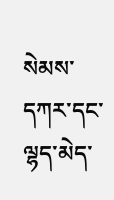སེམས་དཀར་དང་ལྷད་མེད་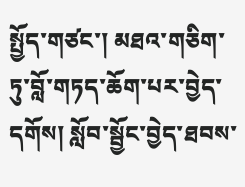སྤྱོད་གཙང་། མཐའ་གཅིག་ཏུ་བློ་གཏད་ཆོག་པར་བྱེད་དགོས། སློབ་སྦྱོང་བྱེད་ཐབས་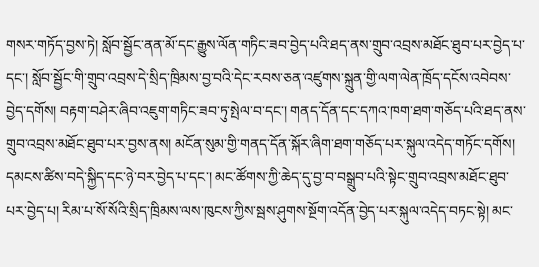གསར་གཏོད་བྱས་ཏེ། སློབ་སྦྱོང་ནན་མོ་དང་རྒྱུས་ལོན་གཏིང་ཟབ་བྱེད་པའི་ཐད་ནས་གྲུབ་འབྲས་མཐོང་ཐུབ་པར་བྱེད་པ་དང་། སློབ་སྦྱོང་གི་གྲུབ་འབྲས་དེ་སྲིད་ཁྲིམས་བྱ་བའི་དེང་རབས་ཅན་འཛུགས་སྐྲུན་གྱི་ལག་ལེན་ཁྲོད་དངོས་འབེབས་བྱེད་དགོས། བརྟག་བཤེར་ཞིབ་འཇུག་གཏིང་ཟབ་ཏུ་སྤེལ་བ་དང་། གནད་དོན་དང་དཀའ་ཁག་ཐག་གཅོད་པའི་ཐད་ནས་གྲུབ་འབྲས་མཐོང་ཐུབ་པར་བྱས་ནས། མངོན་སུམ་གྱི་གནད་དོན་སྐོར་ཞིག་ཐག་གཅོད་པར་སྐུལ་འདེད་གཏོང་དགོས། དམངས་ཚིས་བདེ་སྐྱིད་དང་ཉེ་བར་བྱེད་པ་དང་། མང་ཚོགས་ཀྱི་ཆེད་དུ་བྱ་བ་བསྒྲུབ་པའི་སྟེང་གྲུབ་འབྲས་མཐོང་ཐུབ་པར་བྱེད་པ། རིམ་པ་སོ་སོའི་སྲིད་ཁྲིམས་ལས་ཁུངས་ཀྱིས་སྦས་ཤུགས་སྔོག་འདོན་བྱེད་པར་སྐུལ་འདེད་བཏང་སྟེ། མང་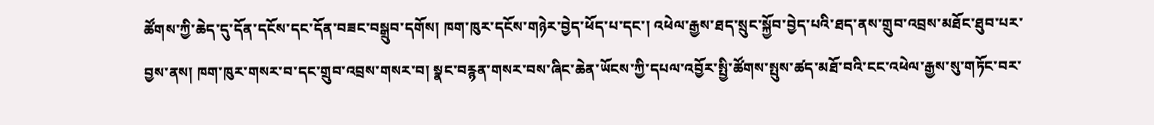ཚོགས་ཀྱི་ཆེད་དུ་དོན་དངོས་དང་དོན་བཟང་བསྒྲུབ་དགོས། ཁག་ཁུར་དངོས་གཉེར་བྱེད་ཕོད་པ་དང་། འཕེལ་རྒྱས་ཐད་སྲུང་སྐྱོབ་བྱེད་པའི་ཐད་ནས་གྲུབ་འབྲས་མཐོང་ཐུབ་པར་བྱས་ནས། ཁག་ཁུར་གསར་བ་དང་གྲུབ་འབྲས་གསར་བ། སྣང་བརྙན་གསར་བས་ཞིང་ཆེན་ཡོངས་ཀྱི་དཔལ་འབྱོར་སྤྱི་ཚོགས་སྤུས་ཚད་མཐོ་བའི་ངང་འཕེལ་རྒྱས་སུ་གཏོང་བར་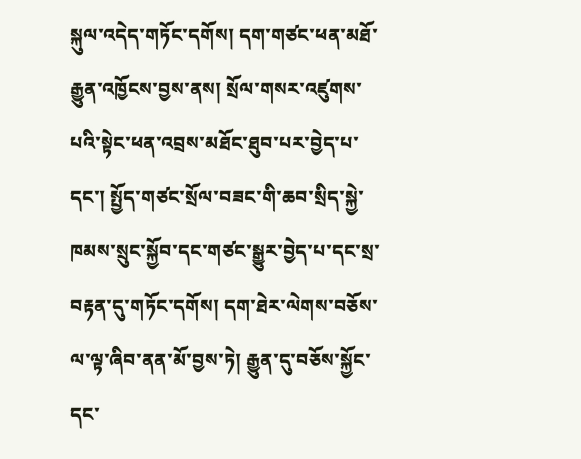སྐུལ་འདེད་གཏོང་དགོས། དག་གཙང་ཕན་མཐོ་རྒྱུན་འཁྱོངས་བྱས་ནས། སྲོལ་གསར་འཛུགས་པའི་སྟེང་ཕན་འབྲས་མཐོང་ཐུབ་པར་བྱེད་པ་དང་། སྤྱོད་གཙང་སྲོལ་བཟང་གི་ཆབ་སྲིད་སྐྱེ་ཁམས་སྲུང་སྐྱོབ་དང་གཙང་སྒྱུར་བྱེད་པ་དང་སྲ་བརྟན་དུ་གཏོང་དགོས། དག་ཐེར་ལེགས་བཅོས་ལ་ལྟ་ཞིབ་ནན་མོ་བྱས་ཏེ། རྒྱུན་དུ་བཅོས་སྐྱོང་དང་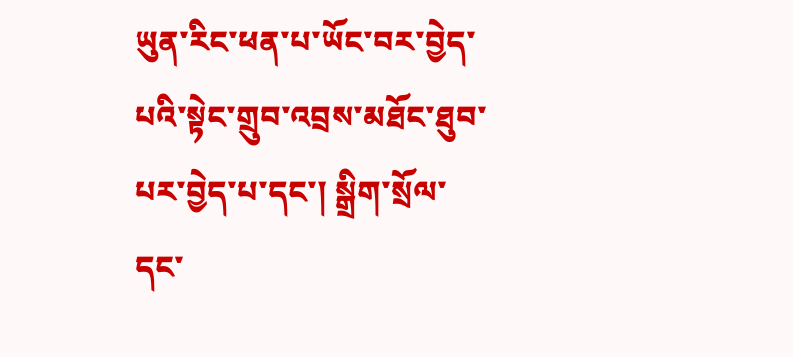ཡུན་རིང་ཕན་པ་ཡོང་བར་བྱེད་པའི་སྟེང་གྲུབ་འབྲས་མཐོང་ཐུབ་པར་བྱེད་པ་དང་། སྒྲིག་སྲོལ་དང་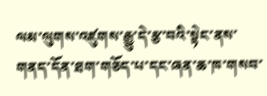ལམ་ལུགས་འཛུགས་རྒྱུ་དེ་རྩ་བའི་སྟེང་ནས་གནད་དོན་ཐག་གཅོད་པ་དང་ཞན་ཆ་ཁ་གསབ་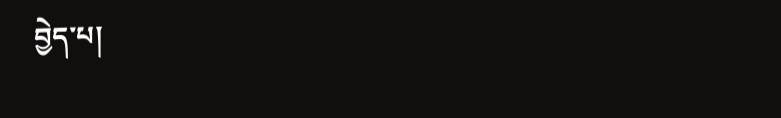བྱེད་པ།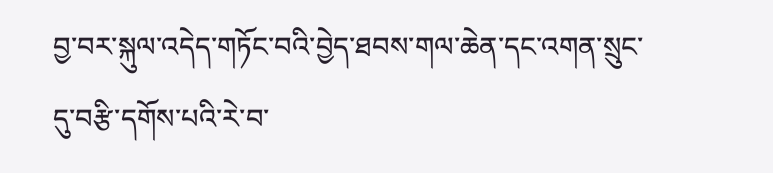བྱ་བར་སྐུལ་འདེད་གཏོང་བའི་བྱེད་ཐབས་གལ་ཆེན་དང་འགན་སྲུང་དུ་བརྩི་དགོས་པའི་རེ་བ་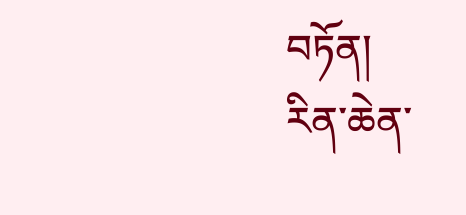བཏོན།
རིན་ཆེན་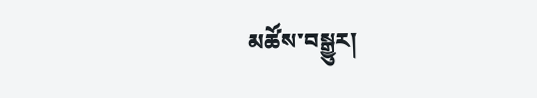མཚོས་བསྒྱུར།